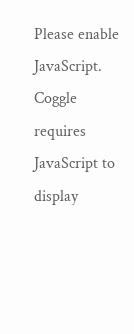Please enable JavaScript.
Coggle requires JavaScript to display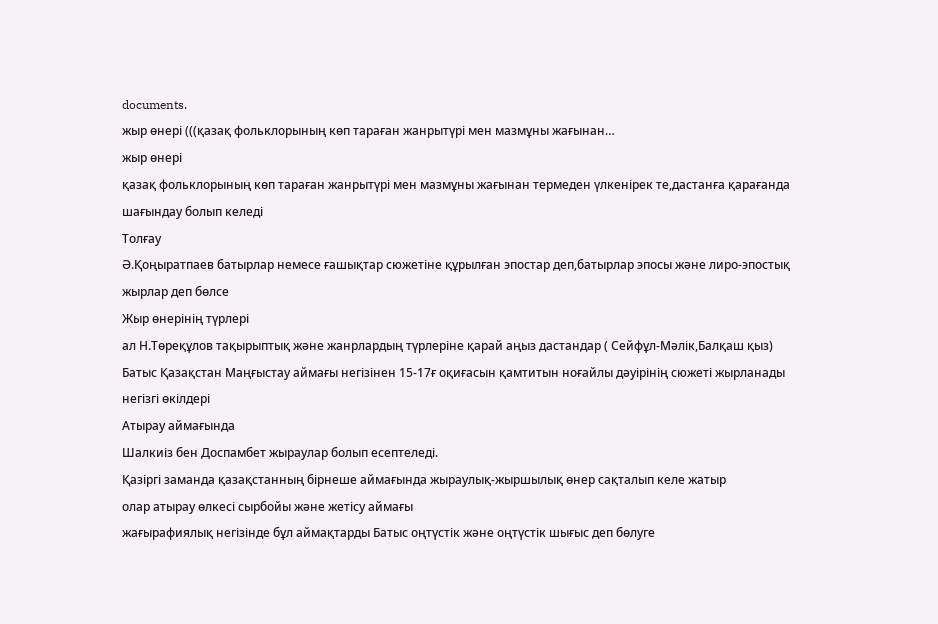documents.
жыр өнері (((қазақ фольклорының көп тараған жанрытүрі мен мазмұны жағынан…
жыр өнері
қазақ фольклорының көп тараған жанрытүрі мен мазмұны жағынан термеден үлкенірек те,дастанға қарағанда шағындау болып келеді
Толғау
Ә.Қоңыратпаев батырлар немесе ғашықтар сюжетіне құрылған эпостар деп,батырлар эпосы және лиро-эпостық жырлар деп бөлсе
Жыр өнерінің түрлері
ал Н.Төреқұлов тақырыптық және жанрлардың түрлеріне қарай аңыз дастандар ( Сейфұл-Мәлік,Балқаш қыз)
Батыс Қазақстан Маңғыстау аймағы негізінен 15-17ғ оқиғасын қамтитын ноғайлы дәуірінің сюжеті жырланады негізгі өкілдері
Атырау аймағында
Шалкиіз бен Доспамбет жыраулар болып есептеледі.
Қазіргі заманда қазақстанның бірнеше аймағында жыраулық-жыршылық өнер сақталып келе жатыр
олар атырау өлкесі сырбойы және жетісу аймағы
жағырафиялық негізінде бұл аймақтарды Батыс оңтүстік және оңтүстік шығыс деп бөлуге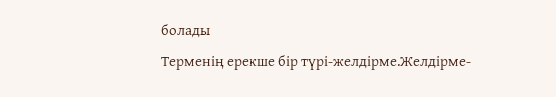болады
Терменің ерекше бір түрі-желдірме.Желдірме-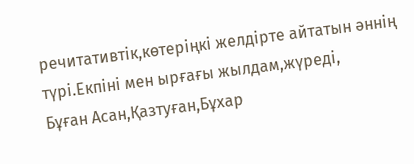речитативтік,көтеріңкі желдірте айтатын әннің түрі.Екпіні мен ырғағы жылдам,жүреді,
Бұған Асан,Қазтуған,Бұхар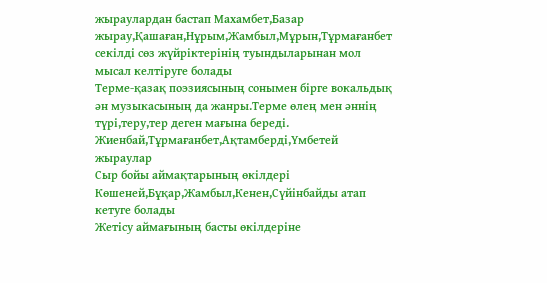жыраулардан бастап Махамбет,Базар жырау,Қашаған,Нұрым,Жамбыл,Мұрын,Тұрмағанбет секілді сөз жүйріктерінің туындыларынан мол мысал келтіруге болады
Терме-қазақ поэзиясының сонымен бірге вокальдық ән музыкасының да жанры.Терме өлең мен әннің түрі,теру,тер деген мағына береді.
Жиенбай,Тұрмағанбет,Ақтамберді,Үмбетей жыраулар
Сыр бойы аймақтарының өкілдері
Көшеней,Бұқар,Жамбыл,Кенен,Сүйінбайды атап кетуге болады
Жетісу аймағының басты өкілдеріне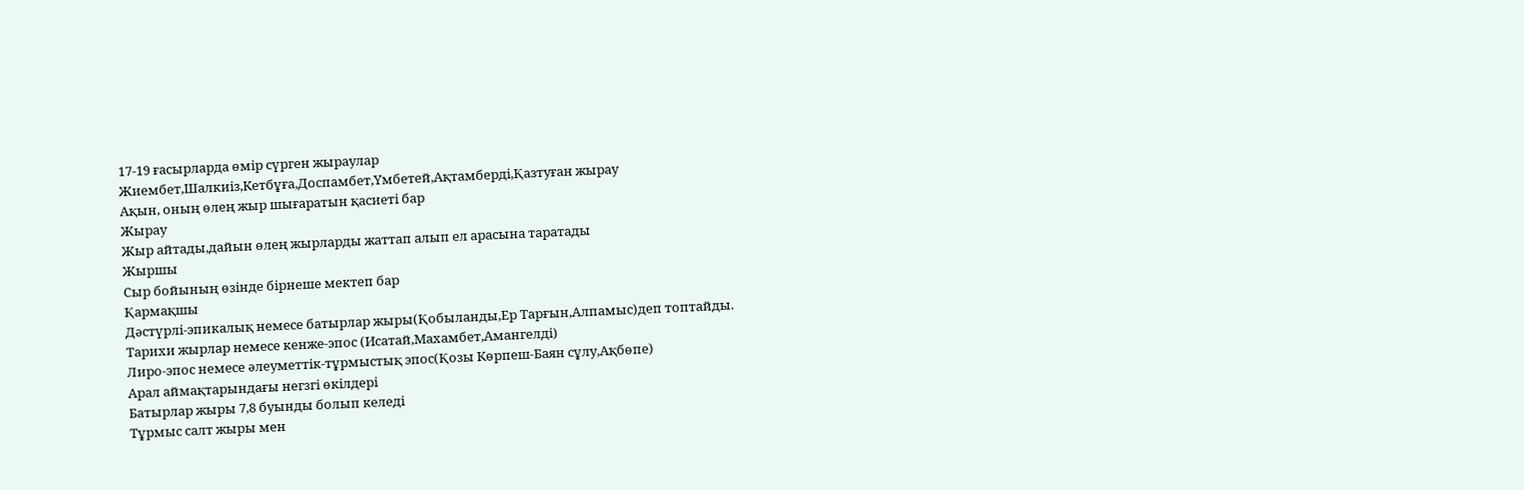17-19 ғасырларда өмір сүрген жыраулар
Жиембет,Шалкиіз,Кетбұға,Доспамбет,Үмбетей,Ақтамберді,Қазтуған жырау
Ақын, оның өлең жыр шығаратын қасиеті бар
Жырау
Жыр айтады,дайын өлең жырларды жаттап алып ел арасына таратады
Жыршы
Сыр бойының өзінде бірнеше мектеп бар
Қармақшы
Дәстүрлі-эпикалық немесе батырлар жыры(Қобыланды,Ер Тарғын,Алпамыс)деп топтайды.
Тарихи жырлар немесе кенже-эпос (Исатай,Махамбет,Амангелді)
Лиро-эпос немесе әлеуметтік-тұрмыстық эпос(Қозы Көрпеш-Баян сұлу,Ақбөпе)
Арал аймақтарындағы негзгі өкілдері
Батырлар жыры 7,8 буынды болып келеді
Тұрмыс салт жыры мен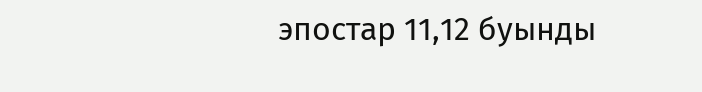эпостар 11,12 буынды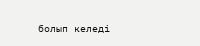болып келеді